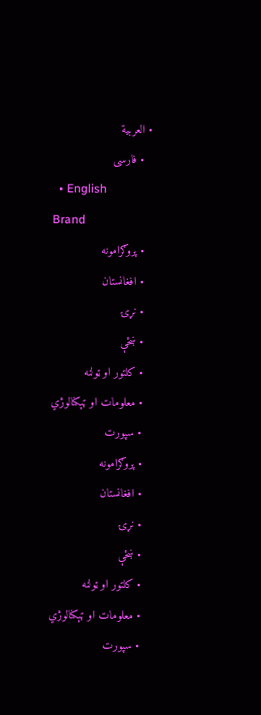• العربية
  • فارسی
  • English
Brand
  • پروګرامونه
  • افغانستان
  • نړۍ
  • ښځې
  • کلتور او ټولنه
  • معلومات او ټېکنالوژي
  • سپورت
  • پروګرامونه
  • افغانستان
  • نړۍ
  • ښځې
  • کلتور او ټولنه
  • معلومات او ټېکنالوژي
  • سپورت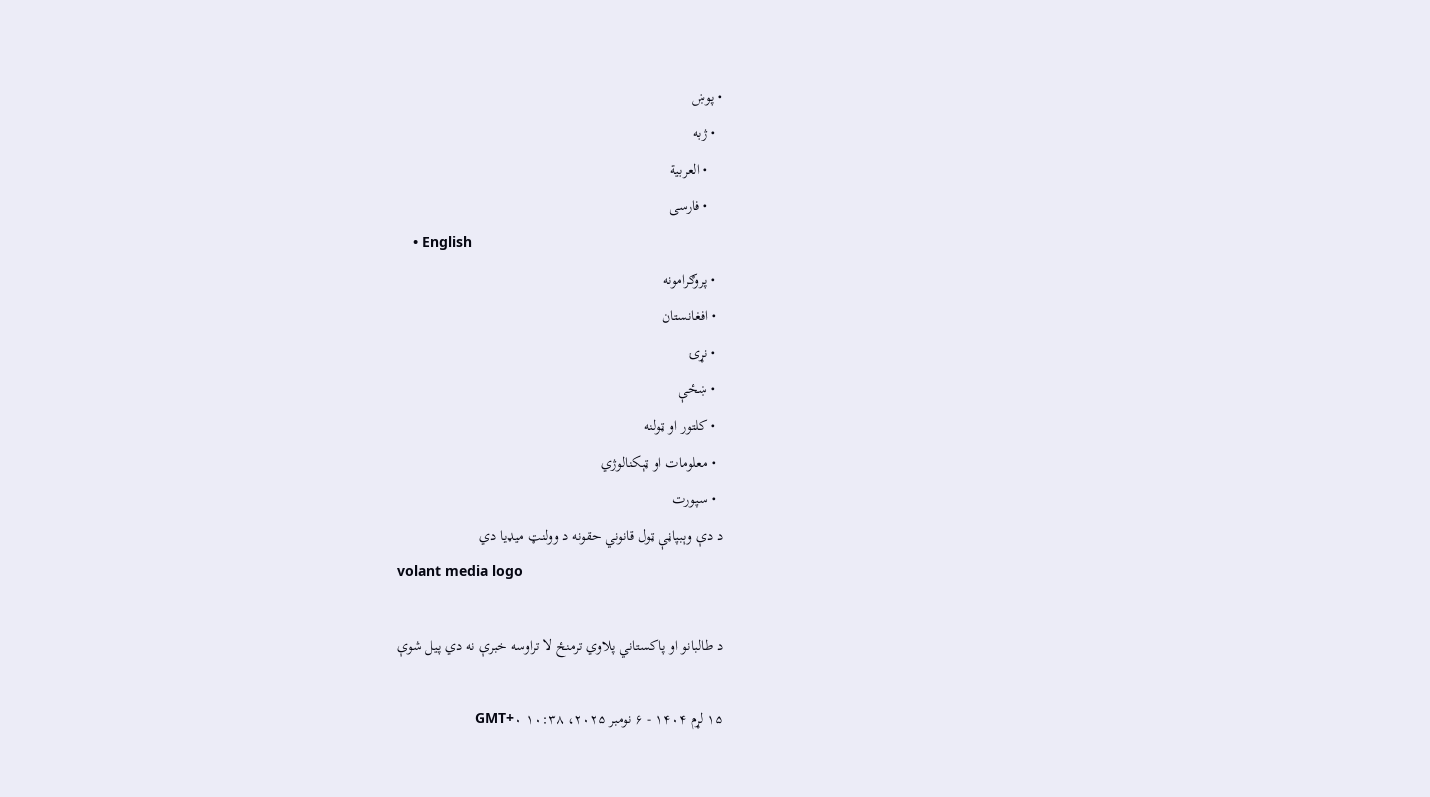• پوښ
  • ژبه
    • العربية
    • فارسی
    • English
  • پروګرامونه
  • افغانستان
  • نړۍ
  • ښځې
  • کلتور او ټولنه
  • معلومات او ټېکنالوژي
  • سپورت
د دې وېبپاڼې ټول قانوني حقونه د وولنټ میډیا دي
volant media logo

د طالبانو او پاکستاني پلاوي ترمنځ لا تراوسه خبرې نه دي پیل شوې

۱۵ لړم ۱۴۰۴ - ۶ نومبر ۲۰۲۵، ۱۰:۳۸ GMT+۰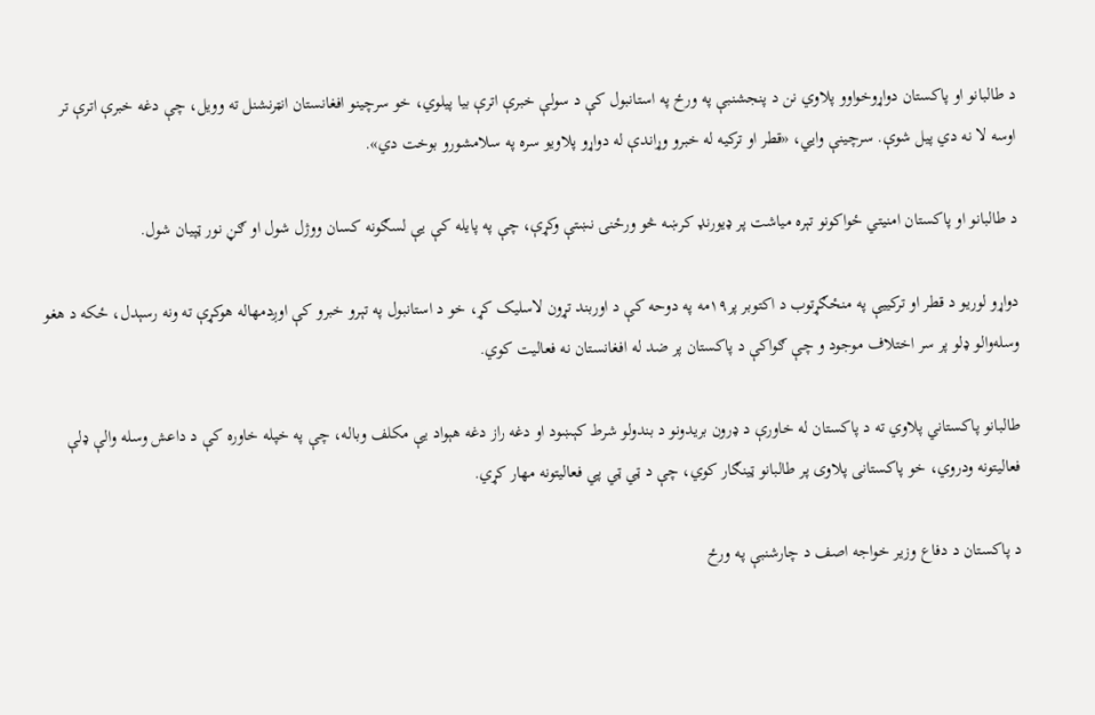د طالبانو او پاکستان دواړوخواوو پلاوي نن د پنجشنبې په ورځ په استانبول کې د سولې خبرې اترې بیا پیلوي، خو سرچینو افغانستان انټرنشنل ته وویل، چې دغه خبرې اترې تر اوسه لا نه دي پيل شوې. سرچینې وايي، «قطر او ترکیه له خبرو وړاندې له دواړو پلاویو سره په سلامشورو بوخت دي».

د طالبانو او پاکستان امنیتي ځواکونو تېره میاشت پر ډیورنډ کرښه څو ورځنۍ نښتې وکړې، چې په پایله کې یې لسګونه کسان ووژل شول او ګڼ نور ټپیان شول.

دواړو لوریو د قطر او ترکییې په منځګړتوب د اکتوبر پر۱۹مه په دوحه کې د اوربند تړون لاسلیک کړ، خو د استانبول په تېرو خبرو کې اوږدمهاله هوکړې ته ونه رسېدل، ځکه د هغو وسله‌والو ډلو پر سر اختلاف موجود و چې ګواکې د پاکستان پر ضد له افغانستان نه فعالیت کوي.

طالبانو پاکستاني پلاوي ته د پاکستان له خاورې د ډرون بریدونو د بندولو شرط کېښود او دغه راز دغه هېواد یې مکلف وباله، چې په خپله خاوره کې د داعش وسله والې ډلې فعالیتونه ودروي، خو پاکستانی پلاوی پر طالبانو ټینګار کوي، چې د ټي ټي پي فعالیتونه مهار کړي.

د پاکستان د دفاع وزیر خواجه اصف د چارشنبې په ورځ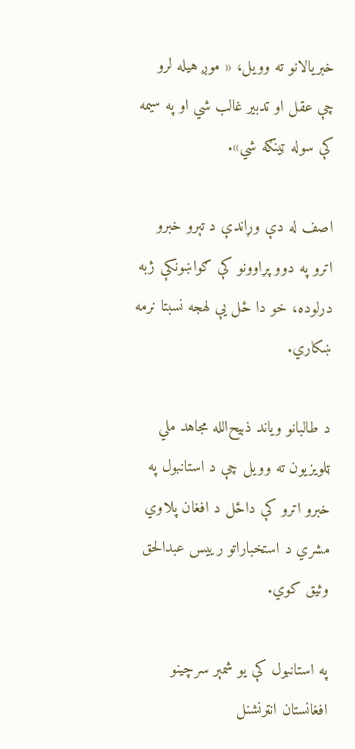خبریالانو ته وویل، « موږ هیله لرو چې عقل او تدبیر غالب شي او په سیمه کې سوله ټینګه شي».

اصف له دې وړاندې د تېرو خبرو اترو په دوو پړاوونو کې ګواښونکې ژبه درلوده، خو دا ځل یې لهجه نسبتا نرمه ښکاري.

د طالبانو ویاند ذبیح‌الله مجاهد ملي ټلویزیون ته وویل چې د استانبول په خبرو اترو کې داځل د افغان پلاوي مشري د استخباراتو رییس عبدالحق وثیق کوي.

په استانبول کې یو شمېر سرچینو افغانستان انټرنشنل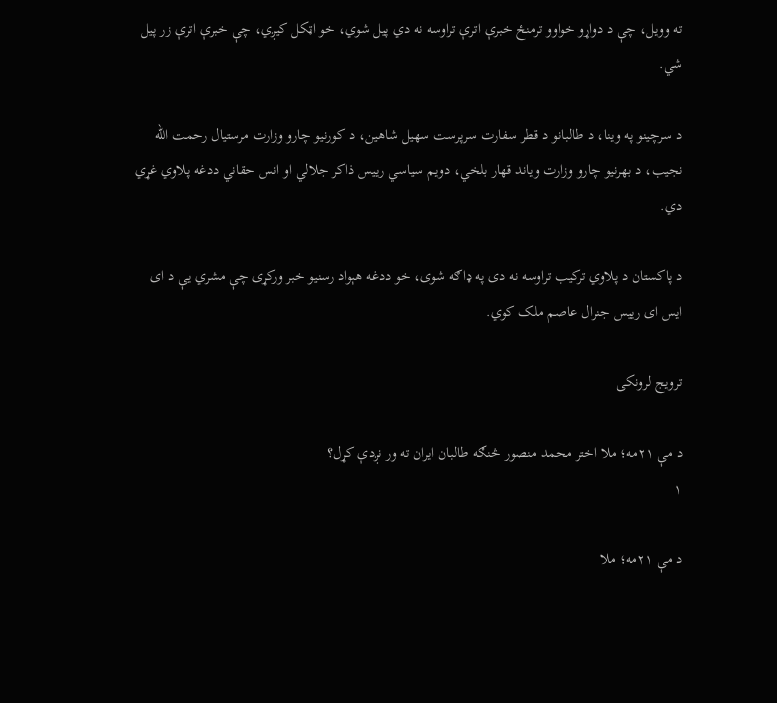ته وویل، چې د دواړو خواوو ترمنځ خبرې اترې تراوسه نه دي پیل شوي، خو اټکل کیږي، چې خبرې اترې زر پیل شي.

د سرچینو په وینا، د طالبانو د قطر سفارت سرپرست سهیل شاهین، د کورنیو چارو وزارت مرستیال رحمت الله نجیب، د بهرنیو چارو وزارت ویاند قهار بلخي، دویم سیاسي رییس ذاکر جلالي او انس حقاني ددغه پلاوي غړي دي.

د پاکستان د پلاوي ترکیب تراوسه نه دی په ډاګه شوی، خو ددغه هېواد رسنیو خبر ورکړی چې مشري یې د ای ایس ای رییس جنرال عاصم ملک کوي.

ترویج لرونکی

د مې ۲۱مه؛ ملا اختر محمد منصور څنګه طالبان ایران ته ور نږدې کړل؟
۱

د مې ۲۱مه؛ ملا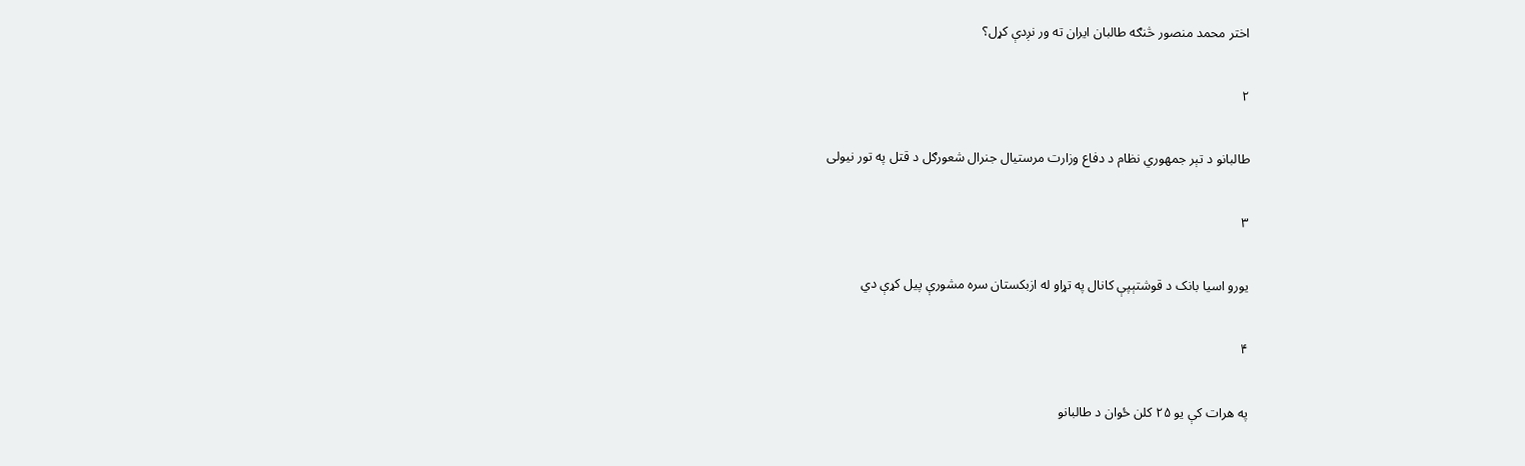اختر محمد منصور څنګه طالبان ایران ته ور نږدې کړل؟

۲

طالبانو د تېر جمهوري نظام د دفاع وزارت مرستیال جنرال شعورګل د قتل په تور نیولی

۳

یورو اسیا بانک د قوشتېپې کانال په تړاو له ازبکستان سره مشورې پیل کړې دي

۴

په هرات کې یو ۲۵ کلن ځوان د طالبانو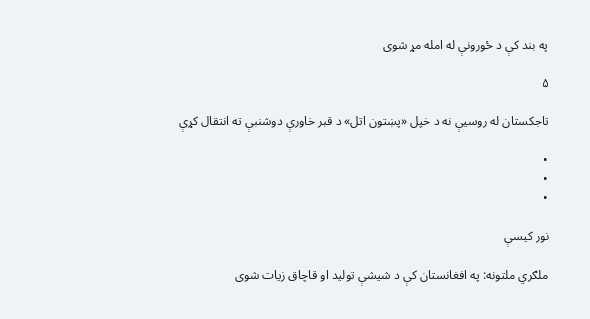په بند کې د ځورونې له امله مړ شوی

۵

تاجکستان له روسیې نه د خپل «پښتون اتل» د قبر خاورې دوشنبې ته انتقال کړې

•
•
•

نور کیسې

ملګري ملتونه: په افغانستان کې د شیشې تولید او قاچاق زیات شوی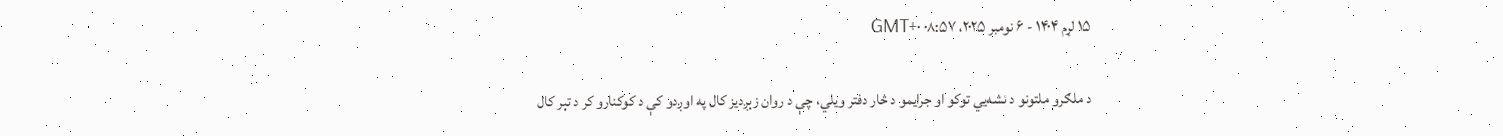۱۵ لړم ۱۴۰۴ - ۶ نومبر ۲۰۲۵، ۰۸:۵۷ GMT+۰

د ملګرو ملتونو د نشه‌يي توکو او جرایمو د څار دفتر ویلي، چې د روان زېږدیز کال په اوږدو کې د کوکنارو کر د تېر کال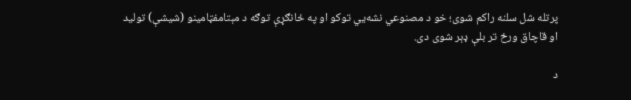پرتله شل سلنه راکم شوی؛ خو د مصنوعي نشه‌يي توکو او په ځانګړې توګه د مېتامفټامینو (شیشې) تولید او قاچاق ورځ تر بلې ډېر شوی دی.

د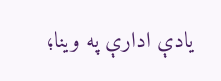یادې ادارې په وینا؛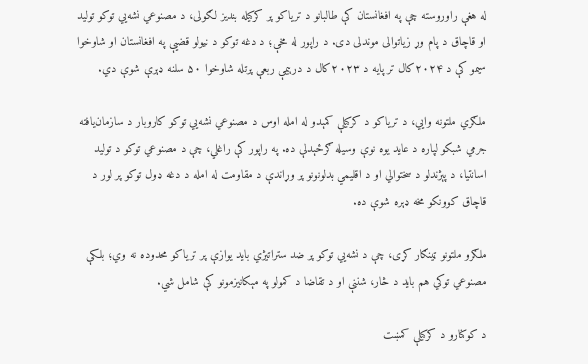له هغې راوروسته چې په افغانستان کې طالبانو د تریاکو پر کرکیله بندیز لګولی، د مصنوعي نشه‌يي توکو تولید او قاچاق د پام وړ زیاتوالی موندلی دی. د راپور له مخې؛ د دغه توکو د نیولو قضیې په افغانستان او شاوخوا سیمو کې د ۲۰۲۴کال تر پایه د ۲۰۲۳کال د درېیمې ربعې پرتله شاوخوا ۵۰ سلنه ډېرې شوې دي.

ملګري ملتونه وایي، د تریاکو د کرکیلې کمېدو له امله اوس د مصنوعي نشه‌يي توکو کاروبار د سازمان‌یافته جرمي شبکو لپاره د عاید یوه نوې وسیله ګرځېدلې ده. په راپور کې راغلي، چې د مصنوعي توکو د تولید اسانتیا، د پېژندلو د سختوالي او د اقلیمي بدلونونو پر وړاندې د مقاومت له امله د دغه ډول توکو پر لور د قاچاق‌ کوونکو مخه ډېره شوې ده.

ملګرو ملتونو ټینګار کړی، چې د نشه‌يي توکو پر ضد ستراتیژي باید یوازې پر تریاکو محدوده نه وي؛ بلکې مصنوعي توکي هم باید د څار، شننې او د تقاضا د کمولو په مېکانیزمونو کې شامل شي.

د کوکنارو د کرکیلې کمښت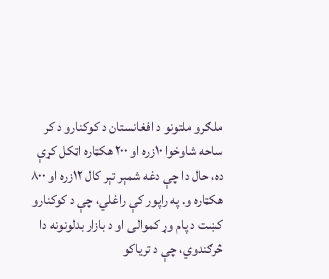ملګرو ملتونو د افغانستان د کوکنارو د کر ساحه شاوخوا ۱۰زره او ۲۰۰ هکټاره اټکل کړې ده، حال دا چې دغه شمېر تېر کال ۱۲زره او ۸۰۰ هکټاره و. په راپور کې راغلي، چې د کوکنارو کښت د پام وړ کموالی او د بازار بدلونونه دا څرګندوي، چې د تریاکو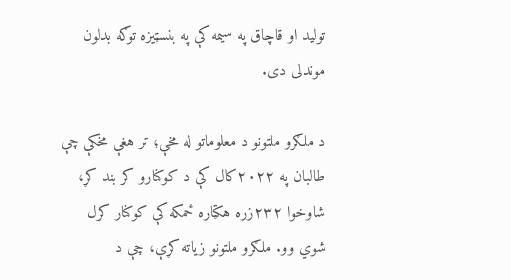تولید او قاچاق په سیمه کې په بنسټیزه توګه بدلون موندلی دی.

د ملګرو ملتونو د معلوماتو له مخې؛ تر هغې مخکې چې طالبان په ۲۰۲۲کال کې د کوکنارو کر بند کړ، شاوخوا ۲۳۲زره هکټاره ځمکه کې کوکنار کرل شوي وو. ملګرو ملتونو زیاته کړې، چې د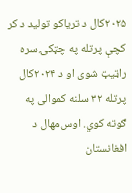۲۰۲۵کال د تریاکو تولید د کر کچې پرتله په چټکۍ سره راټیټ شوی او د ۲۰۲۴کال پرتله ۳۲ سلنه کموالی په ګوته کوي. اوس‌مهال د افغانستان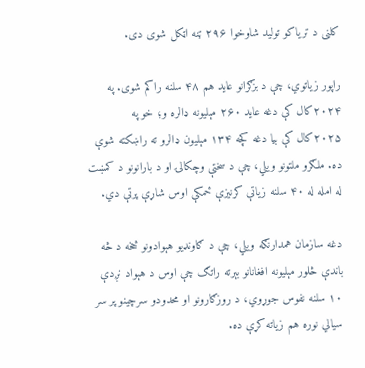کلنی د تریاکو تولید شاوخوا ۲۹۶ ټنه اټکل شوی دی.

راپور زیاتوي، چې د بزګرانو عاید هم ۴۸ سلنه راکم شوی. په ۲۰۲۴کال کې دغه عاید ۲۶۰ مېلیونه ډالره و؛ خو په ۲۰۲۵کال کې بیا دغه کچه ۱۳۴ مېلیون ډالرو ته راښکته شوې ده. ملګرو ملتونو ویلي، چې د سختې وچکالۍ او د بارانونو د کمښت له امله له ۴۰ سلنه زیاتې کرنیزې ځمکې اوس شاړې پرتې دي.

دغه سازمان همدارنګه ویلي، چې د ګاونډیو هېوادونو څخه د څه باندې څلور مېلیونه افغانانو بېرته راتګ چې اوس د هېواد نږدې ۱۰ سلنه نفوس جوړوي، د روزګارونو او محدودو سرچینو پر سر سیالي نوره هم زیاته کړې ده.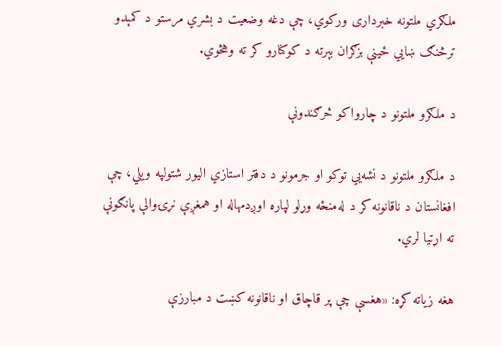ملګري ملتونه خبرداری ورکوي، چې دغه وضعیت د بشري مرستو د کمېدو ترڅنګ ښایي ځینې بزګران بېرته د کوکنارو کر ته وهڅوي.

د ملګرو ملتونو د چارواکو څرګندونې

د ملګرو ملتونو د نشه‌يي توکو او جرمونو د دفتر استازي الیور شتولپه ویلي، چې افغانستان د ناقانونه کر د له‌منځه وړلو لپاره اوږدمهاله او همغږې نړۍوالې پانګونې ته اړتیا لري.

هغه زیاته کړه: «هغسې چې پر قاچاق او ناقانونه کښت د مبارزې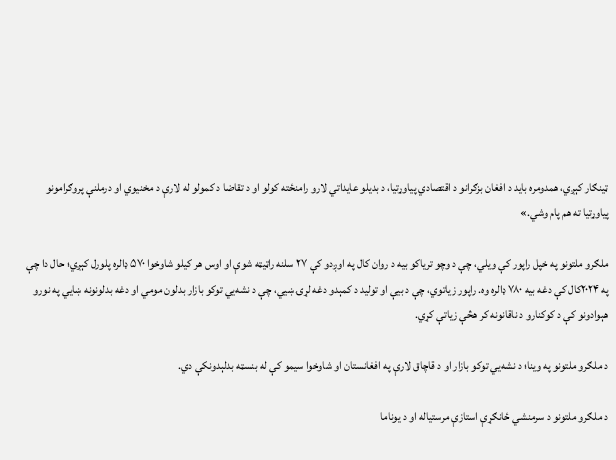ټینګار کېږي، همدومره باید د افغان بزګرانو د اقتصادي پیاوړتیا، د بدیلو عایداتي لارو رامنځته کولو او د تقاضا د کمولو له لارې د مخنیوي او درملنې پروګرامونو پیاوړتیا ته هم پام وشي.»

ملګرو ملتونو په خپل راپور کې ویلي، چې د وچو تریاکو بیه د روان کال په اوږدو کې ۲۷ سلنه راټیټه شوې او اوس هر کیلو شاوخوا ۵۷۰ ډالره پلورل کېږي؛ حال دا چې په ۲۰۲۴کال کې دغه بیه ۷۸۰ ډالره وه. راپور زیاتوي، چې د بیې او تولید د کمېدو دغه لړۍ ښيي، چې د نشه‌يي توکو بازار بدلون مومي او دغه بدلونونه ښايي په نورو هېوادونو کې د کوکنارو د ناقانونه کر هڅې زیاتې کړي.

د ملګرو ملتونو په وینا؛ د نشه‌يي توکو بازار او د قاچاق لارې په افغانستان او شاوخوا سیمو کې له بنسټه بدلېدونکې دي.

د ملګرو ملتونو د سرمنشي ځانګړې استازې مرستیاله او د یوناما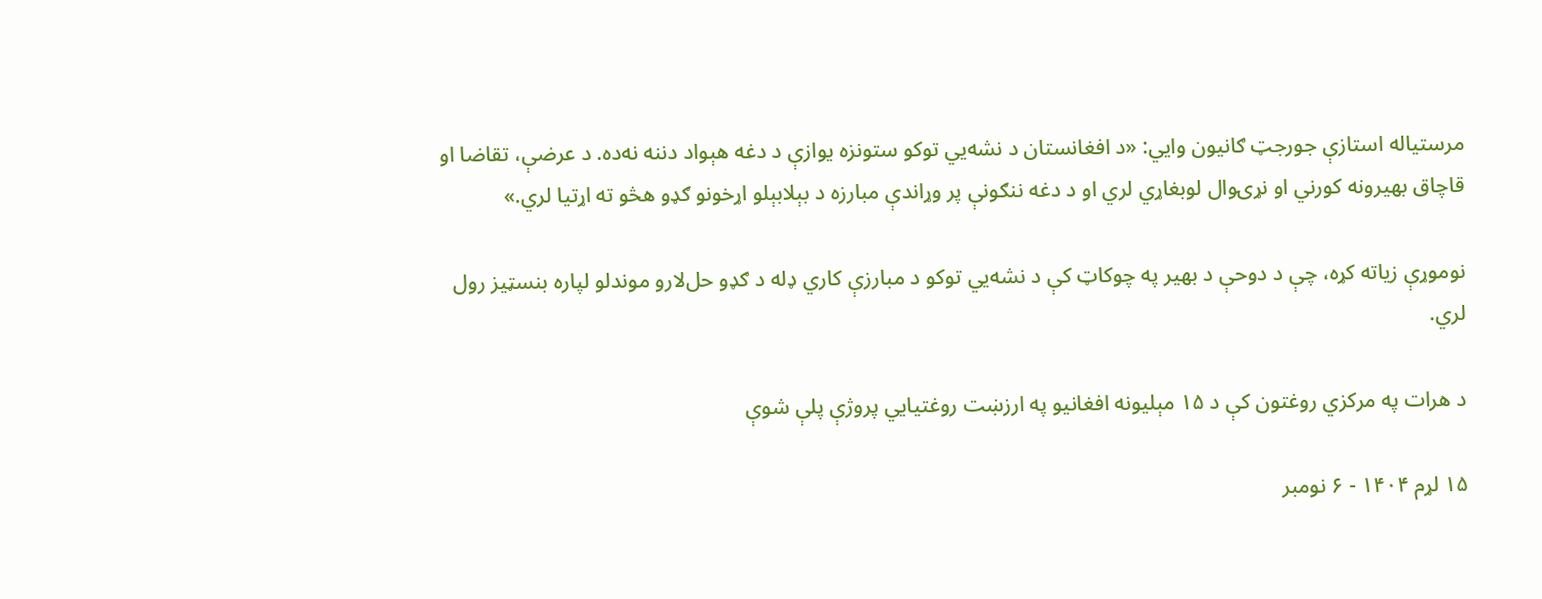مرستیاله استازې جورجټ ګانیون وایي: «د افغانستان د نشه‌يي توکو ستونزه یوازې د دغه هېواد دننه نه‌ده. د عرضې، تقاضا او قاچاق بهیرونه کورني او نړۍوال لوبغاړي لري او د دغه ننګونې پر وړاندې مبارزه د بېلابېلو اړخونو ګډو هڅو ته اړتیا لري.»

نوموړې زیاته کړه، چې د دوحې د بهیر په چوکاټ کې د نشه‌يي توکو د مبارزې کاري ډله د ګډو حل‌لارو موندلو لپاره بنسټیز رول لري.

د هرات په مرکزي روغتون کې د ۱۵ مېلیونه افغانیو په ارزښت روغتیايي پروژې پلې شوې

۱۵ لړم ۱۴۰۴ - ۶ نومبر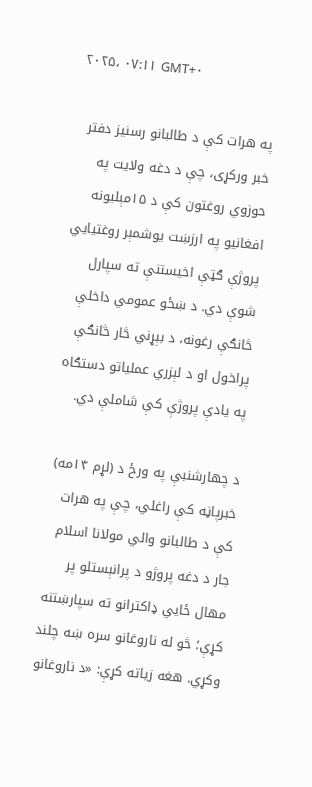۲۰۲۵، ۰۷:۱۱ GMT+۰

په هرات کې د طالبانو رسنیز دفتر خبر ورکړی، چې د دغه ولایت په حوزوي روغتون کې د ۱۵مېلیونه افغانیو په ارزښت یوشمېر روغتیايي پروژې ګټې اخیستنې ته سپارل شوې دي. د ښځو عمومي داخلې څانګې رغونه، د بېړني څار څانګې پراخول او د لېزري عملیاتو دستګاه په یادې پروژې کې شاملې دي.

د چهارشنبې په ورځ د (لړم ۱۴مه) خبرپاڼه کې راغلي، چې په هرات کې د طالبانو والي مولانا اسلام جار د دغه پروژو د پرانېستلو پر مهال ځايي ډاکترانو ته سپارښتنه کړې؛ څو له ناروغانو سره ښه چلند وکړي. هغه زیاته کړې: «د ناروغانو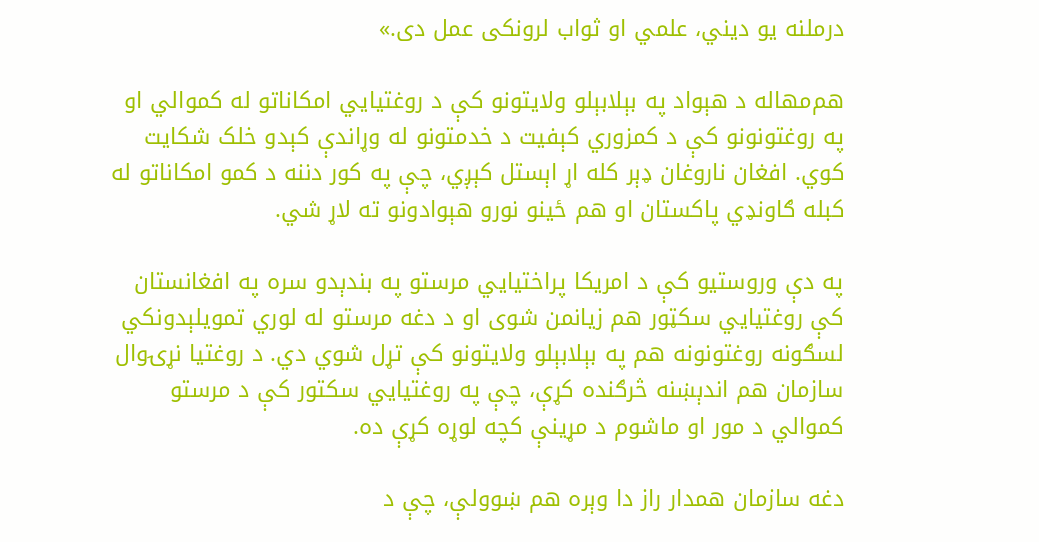درملنه یو دیني، علمي او ثواب لرونکی عمل دی.»

هم‌مهاله د هېواد په بېلابېلو ولایتونو کې د روغتیایي امکاناتو له کموالي او په روغتونونو کې د کمزوري کېفیت د خدمتونو له وړاندې کېدو خلک شکایت کوي. افغان ناروغان ډېر کله اړ اېستل کېږي، چې په کور دننه د کمو امکاناتو له کبله ګاونډي پاکستان او هم ځینو نورو هېوادونو ته لاړ شي.

په دې وروستیو کې د امریکا پراختیایي مرستو په بندېدو سره په افغانستان کې روغتیایي سکټور هم زیانمن شوی او د دغه مرستو له لوري تمویلېدونکي لسګونه روغتونونه هم په بېلابېلو ولایتونو کې تړل شوي دي. د روغتیا نړۍوال سازمان هم اندېښنه څرګنده کړې، چې په روغتیایي سکتور کې د مرستو کموالي د مور او ماشوم د مړینې کچه لوړه کړې ده.

دغه سازمان همدار راز دا وېره هم ښوولې، چې د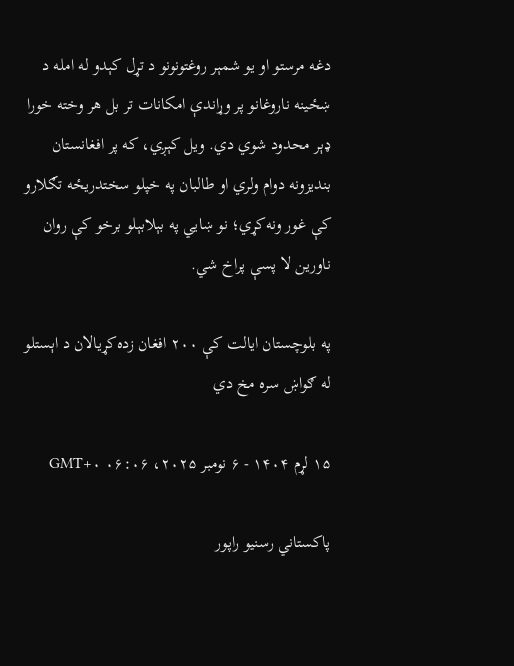دغه مرستو او یو شمېر روغتونونو د تړل کېدو له امله د ښځینه ناروغانو پر وړاندې امکانات تر بل هر وخته خورا ډېر محدود شوي دي. ویل کېږي، که پر افغانستان بندیزونه دوام ولري او طالبان په خپلو سختدریځه تګلارو کې غور ونه‌کړي؛ نو ښايي په بېلابېلو برخو کې روان ناورین لا پسې پراخ شي.

په بلوچستان ایالت کې ۲۰۰ افغان زده‌کړیالان د اېستلو له ګواښ سره مخ دي

۱۵ لړم ۱۴۰۴ - ۶ نومبر ۲۰۲۵، ۰۶:۰۶ GMT+۰

پاکستاني رسنیو راپور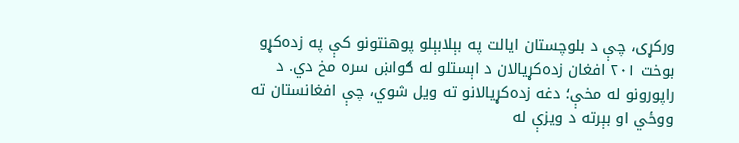ورکړی، چې د بلوچستان ایالت په بېلابېلو پوهنتونو کې په زده‌کړو بوخت ۲۰۱ افغان زده‌کړیالان د اېستلو له ګواښ سره مخ دي. د راپورونو له مخې؛ دغه زده‌کړیالانو ته ویل شوي، چې افغانستان ته ووځي او بېرته د ویزې له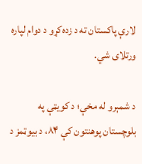لارې پاکستان ته د زده‌کړو د دوام لپاره ورتلای شي.

د شمېرو له مخې؛ د کویټې په بلوچستان پوهنتون کې ۸۴، د بیوټمز د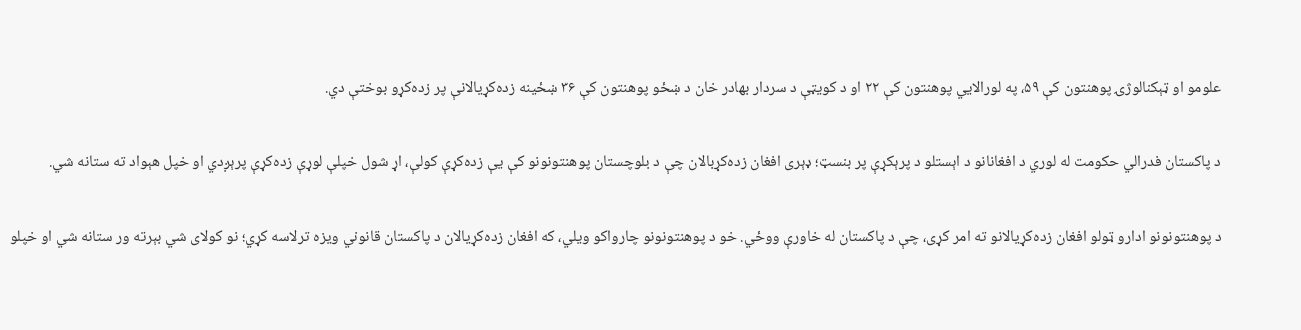علومو او ټېکنالوژۍ پوهنتون کې ۵۹، په لورالایي پوهنتون کې ۲۲ او د کویټې د سردار بهادر خان د ښځو پوهنتون کې ۳۶ ښځینه زده‌کړیالانې پر زده‌کړو بوختې دي.

د پاکستان فدرالي حکومت له لوري د افغانانو د اېستلو د پرېکړې پر بنسټ؛ ډېری افغان زده‌کړبالان چې د بلوچستان پوهنتونونو کې یې زده‌کړې کولې، اړ شول خپلې لوړې زده‌کړې پرېږدي او خپل هېواد ته ستانه شي.

د پوهنتونونو ادارو ټولو افغان زده‌کړیالانو ته امر کړی، چې د پاکستان له خاورې ووځي. خو د پوهنتونونو چارواکو ویلي، که افغان زده‌کړیالان د پاکستان قانوني ویزه ترلاسه کړي؛ نو کولای شي بېرته ور ستانه شي او خپلو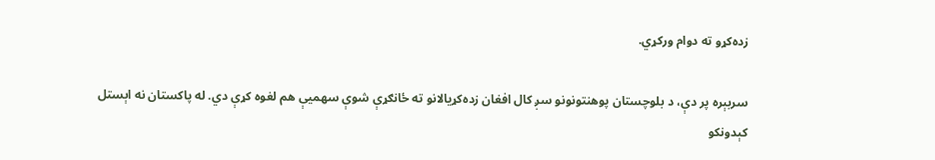زده‌کړو ته دوام ورکړي.

سربېره پر دې، د بلوچستان پوهنتونونو سږ کال افغان زده‌کړیالانو ته ځانګړې شوې سهمیې هم لغوه کړې دي. له پاکستان نه اېستل کېدونکو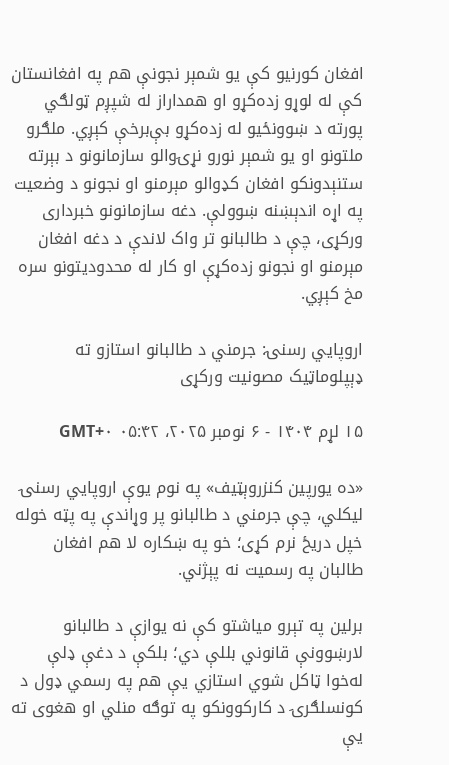افغان کورنیو کې یو شمېر نجونې هم په افغانستان کې له لوړو زده‌کړو او همداراز له شپږم ټولګي پورته د ښوونځیو له زده‌کړو بې‌برخې کېږي. ملګرو ملتونو او یو شمېر نورو نړۍوالو سازمانونو د بېرته ستنېدونکو افغان کډوالو مېرمنو او نجونو د وضعیت په اړه اندېښنه ښوولې. دغه سازمانونو خبرداری ورکړی، چې د طالبانو تر واک لاندې د دغه افغان مېرمنو او نجونو زده‌کړې او کار له محدودیتونو سره مخ کېږي.

اروپايي رسنۍ: جرمني د طالبانو استازو ته ډېپلوماټیک مصونیت ورکړی

۱۵ لړم ۱۴۰۴ - ۶ نومبر ۲۰۲۵، ۰۵:۴۲ GMT+۰

«ده یورپین کنزروېټیف» په نوم یوې اروپايي رسنۍ لیکلي، چې جرمني د طالبانو پر وړاندې په پټه خوله خپل دریځ نرم کړی؛ خو په ښکاره لا هم افغان طالبان په رسمیت نه پېژني.

برلین په تېرو میاشتو کې نه‌ یوازې د طالبانو لارښوونې قانوني بللې دي؛ بلکې د دغې ډلې له‌خوا ټاکل شوي استازي یې هم په رسمي ډول د کونسلګرۍ د کارکوونکو په توګه منلي او هغوی ته یې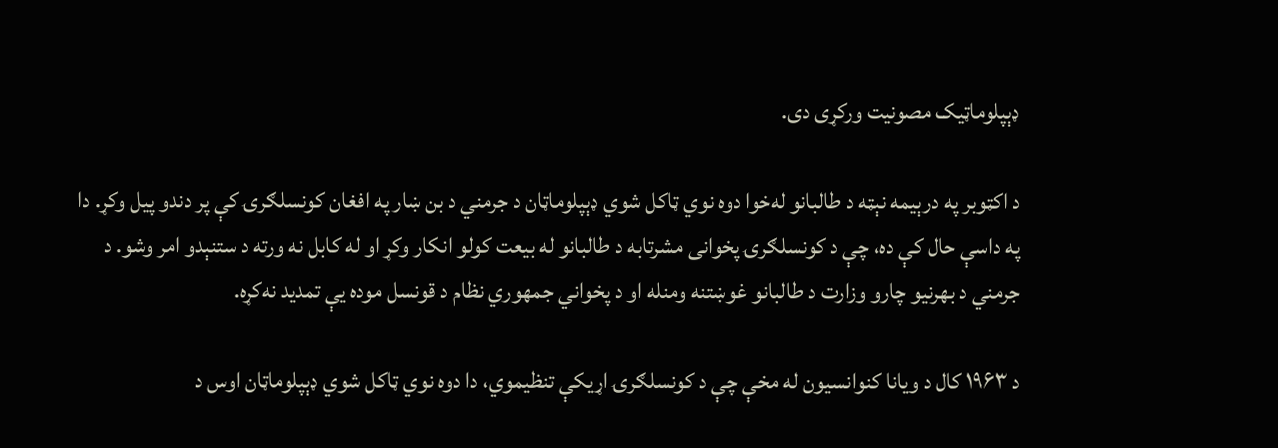ډېپلوماټیک مصونیت ورکړی دی.

د اکټوبر په درېیمه نېټه د طالبانو له‌خوا دوه نوي ټاکل شوي ډېپلوماټان د جرمني د بن ښار په افغان کونسلګرۍ کې پر دندو پیل وکړ. دا په داسې حال کې ده، چې د کونسلګرۍ پخوانی مشرتابه د طالبانو له بیعت کولو انکار وکړ او له‌ کابل نه ورته د ستنېدو امر وشو. د جرمني د بهرنیو چارو وزارت د طالبانو غوښتنه ومنله او د پخواني جمهوري نظام د قونسل موده یې تمدید نه‌کړه.

د ۱۹۶۳ کال د ویانا کنوانسیون له مخې چې د کونسلګرۍ اړیکې تنظیموي، دا دوه نوي ټاکل شوي ډېپلوماټان اوس د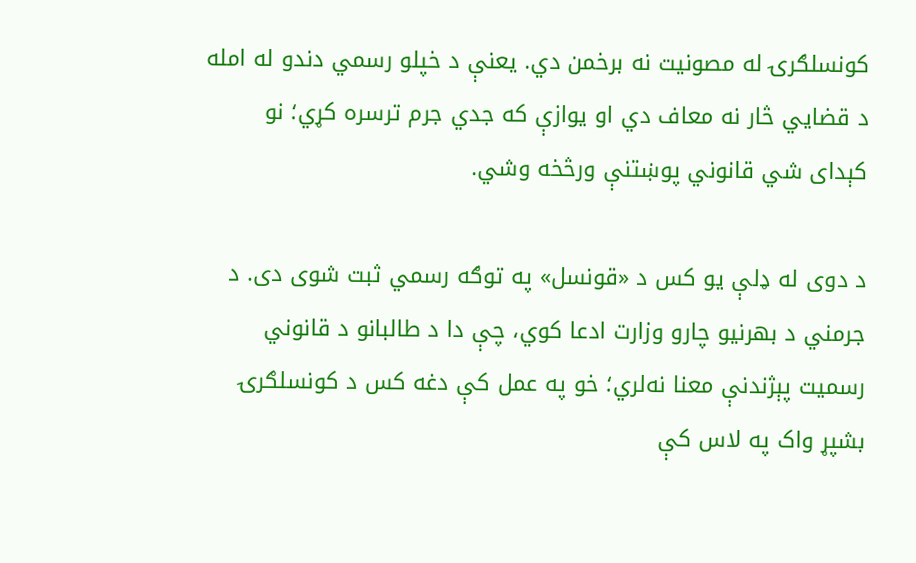کونسلګرۍ له مصونیت نه برخمن دي. یعنې د خپلو رسمي دندو له امله د قضایي څار نه معاف دي او یوازې که جدي جرم ترسره کړي؛ نو کېدای شي قانوني پوښتنې ورڅخه وشي.

د دوی له ډلې یو کس د «قونسل» په توګه رسمي ثبت شوی دی. د جرمني د بهرنیو چارو وزارت ادعا کوي، چې دا د طالبانو د قانوني رسمیت‌ پېژندنې معنا نه‌لري؛ خو په عمل کې دغه کس د کونسلګرۍ بشپړ واک په لاس کې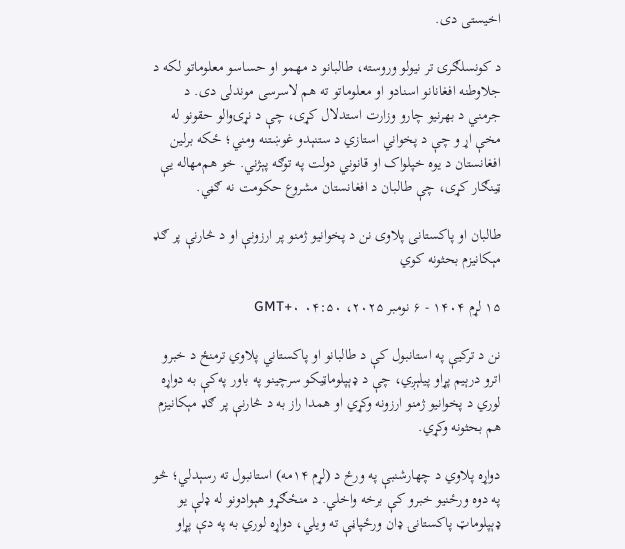اخیستی دی.

د کونسلګرۍ تر نیولو وروسته، طالبانو د مهمو او حساسو معلوماتو لکه د جلاوطنه افغانانو اسنادو او معلوماتو ته هم لاسرسی موندلی دی. د جرمني د بهرنیو چارو وزارت استدلال کړی، چې د نړۍوالو حقونو له مخې اړ و چې د پخواني استازي د ستنېدو غوښتنه ومني؛ ځکه برلین افغانستان د یوه خپلواک او قانوني دولت په توګه پېژني. خو هم‌مهاله یې ټینګار کړی، چې طالبان د افغانستان مشروع حکومت نه ګڼي.

طالبان او پاکستانی پلاوی نن د پخوانیو ژمنو‌ پر ارزونې او د څارنې پر ګډ مېکانیزم بحثونه کوي

۱۵ لړم ۱۴۰۴ - ۶ نومبر ۲۰۲۵، ۰۴:۵۰ GMT+۰

نن د ترکیې په استانبول کې د طالبانو او‌ پاکستاني پلاوي ترمنځ د خبرو اترو درېیم پړاو پیلېږي، چې د ډېپلوماټیکو سرچینو په باور په‌کې به دواړه لوري د پخوانیو ژمنو ارزونه وکړي او همدا راز به د څارنې پر ګډ مېکانیزم هم بحثونه وکړي.

دواړه پلاوي د چهارشنبې په ورځ د (لړم ۱۴مه) استانبول ته رسېدلي؛ څو په دوه ورځنیو خبرو کې برخه واخلي. د منځګړو هېوادونو له ډلې یو ډېپلوماټ پاکستانۍ ډان ورځپاڼې ته ویلي، دواړه لوري به په دې پړاو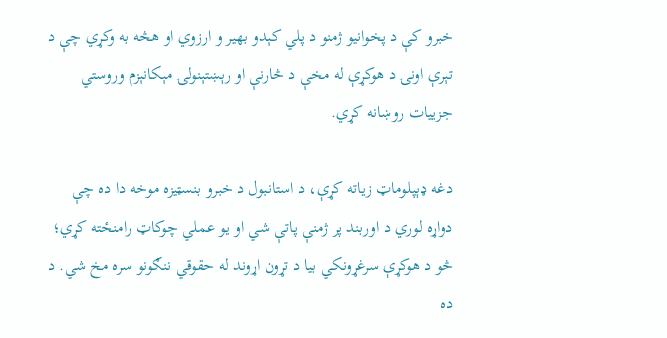خبرو کې د پخوانیو ژمنو د پلي کېدو بهیر و ارزوي او هڅه به وکړي چې د تېرې اونۍ د هوکړې له مخې د څارنې او رېښتېنولۍ مېکانېزم وروستي جزییات روښانه کړي.

دغه ډېپلوماټ زیاته کړې، د استانبول د خبرو بنسټیزه موخه دا ده چې دواړه لوري د اوربند پر ژمنې پاتې شي او یو عملي چوکاټ رامنځته کړي؛ څو د هوکړې سرغړونکي بیا د تړون اړوند له حقوقي ننګونو سره مخ شي. د ده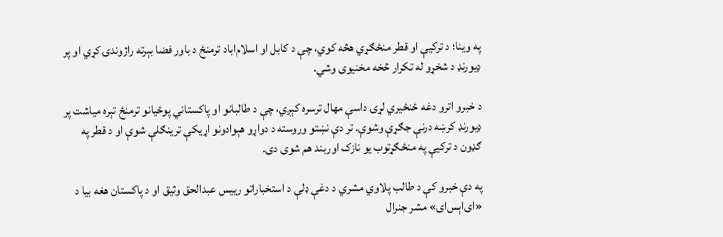په وینا؛ د ترکیې او قطر منځګړي هڅه کوي، چې د کابل او اسلام‌اباد ترمنځ د باور فضا بېرته راژوندۍ کړي او پر ډیورنډ د شخړو له تکرار څخه مخنیوی وشي.

د خبرو اترو دغه ځنځیري لړۍ داسې مهال ترسره کېږي، چې د طالبانو او‌ پاکستاني پوځیانو ترمنځ تېره میاشت پر ډیورنډ کرښه درنې جګړې وشوې. تر دې نښتو وروسته د دواړو هېوادونو اړیکې ترینګلې شوې او د قطر په ګډون د ترکیې په منځګړتوب یو نازک اوربند هم شوی دی.

په دې خبرو کې د طالب پلاوي مشري د دغې ډلې د استخباراتو رییس عبدالحق وثیق او د پاکستان هغه بیا د «ای‌اېس‌ای» مشر جنرال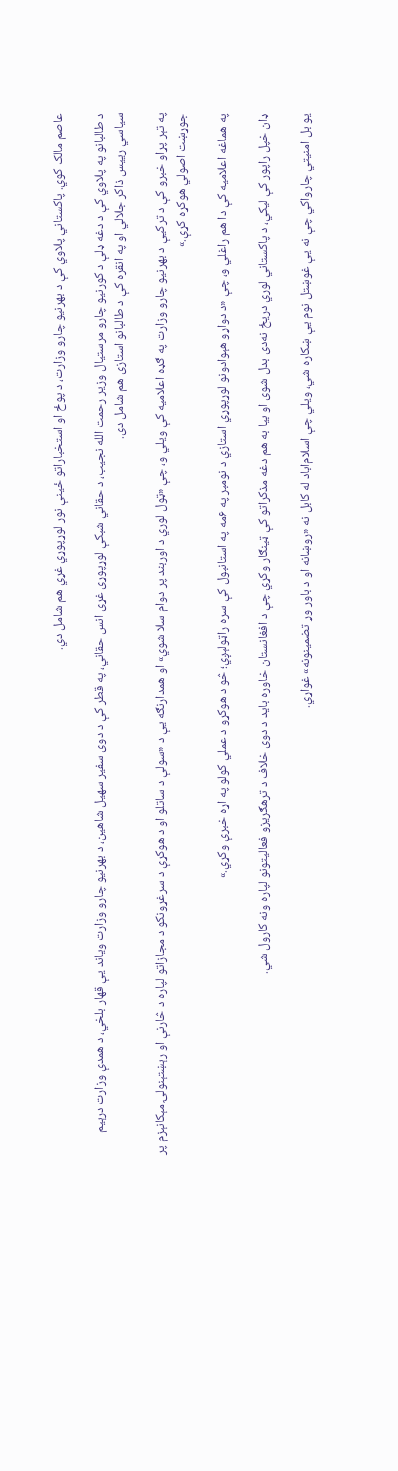عاصم مالک کوي. پاکستاني پلاوي کې د بهرنیو چارو وزارت، د پوځ او استخباراتو ځینې نور لوړپوړي غړي هم شامل دي.

د طالبانو په پلاوي کې د دغه ډلې د کورنیو چارو مرستیال وزیر رحمت الله نجیب، د حقاني شبکې لوړپوړی غړی انس حقاني، په قطر کې د دوی سفیر سهیل شاهین، د بهرنیو چارو وزارت ویاند یې قهار بلخي، د همدې وزارت درېیم سیاسي رییس ذاکر جلالي او په انقره کې د طالبانو استازی هم شامل دی.

په تېر پړاو خبرو کې د ترکیې د بهرنیو چارو وزارت په ګډه اعلامیه کې ویلي و، چې «ټول لوري د اوربند پر دوام سلا شوي» او همدارنګه یې د «سولې د ساتلو او د هوکړې د سرغړونکو د مجازاتو لپاره د څارنې او رېښتېنولۍ مېکانېزم پر جوړښت اصولي هوکړه کړې.»

په هماغه اعلامیه کې دا هم راغلي و، چې «د دواړو هېوادونو لوړپوړي استازي د نومبر په ۶مه په استانبول کې سره راټولېږي؛ څو د هوکړو د عملي کولو په اړه خبرې وکړي.»

ډان خپل راپور کې لیکي، د پاکستاني لوري دریځ نه‌دی بدل شوی او بیا به هم دغه مذکراتو کې ټینګار وکړي چې د افغانستان خاوره باید د دوی خلاف د ترهګریزو فعالیتونو لپاره ونه کارول شي.

یو بل امنیتي چارواکي چې نه یې غوښتل نوم یې ښکاره شي، ویلي چې اسلام‌اباد له کابل نه «روښانه او د باور وړ تضمینونه» غواړي.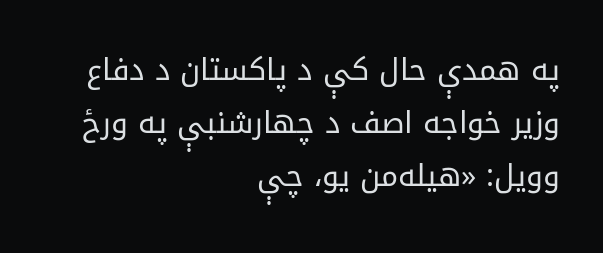په همدې حال کې د پاکستان د دفاع وزیر خواجه اصف د چهارشنبې په ورځ وویل: «هیله‌من یو، چې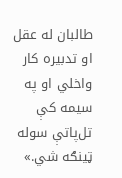طالبان له عقل او تدبیره کار واخلي او په سیمه کې تل‌پاتې سوله ټینګه شي.»